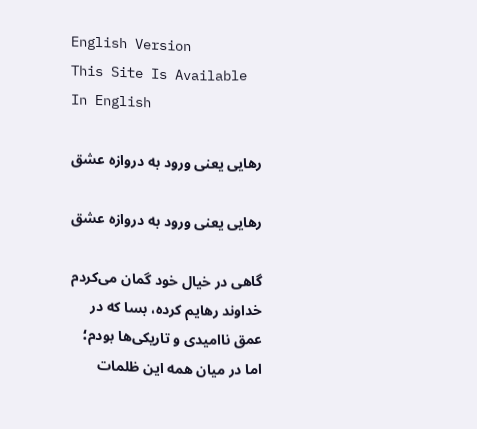English Version
This Site Is Available In English

رهایی یعنی ورود به دروازه عشق

رهایی یعنی ورود به دروازه عشق

گاهی در خیال خود گمان می‌کردم خداوند‌ رهایم کرده، بسا که در عمق ناامیدی و تاریکی‌ها بودم؛ اما در میان همه‌ این ظلمات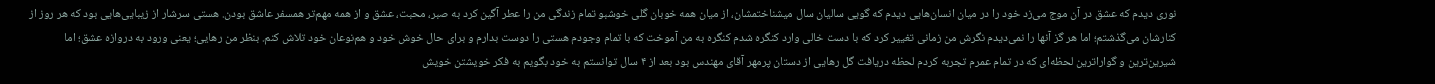نوری دیدم که عشق در آن موج می‌زد خود را در میان انسان‌هایی دیدم که گویی سالیان سال میشناختمشان، از میان همه خوبان گلی خوشبو تمام زندگی من را عطر آگین کرد به صبر، محبت، عشق و از همه مهم‌تر همسفر عاشق بودن. هستی سرشار از زیبایی‌هایی بود که هر روز از کنارشان می‌گذشتم؛ اما هر گز آنها را نمی‌دیدم نگرش من زمانی تغییر کرد که با دست خالی وارد کنگره شدم کنگره به من آموخت که با تمام وجودم هستی را دوست بدارم و برای حال خوش خود و هم‌نوعان خود تلاش کنم. بنظر من رهایی؛ یعنی ورود به دروازه عشق؛ اما شیرین‌ترین و گواراترین لحظه‌ای که در تمام عمرم تجربه کردم لحظه دریافت گل رهایی از دستان پرمهر آقای مهندس بود بعد از ۴ سال توانستم به خود بگویم به فکر خویشتن خویش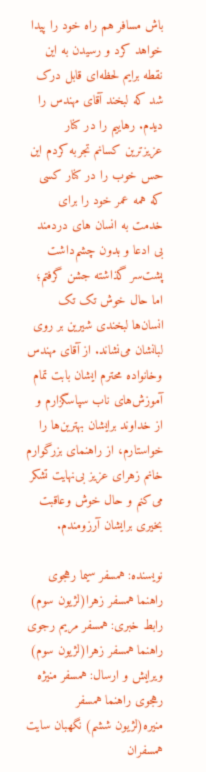باش مسافر هم راه خود را پیدا خواهد کرد و رسیدن به این نقطه برایم لحظه‌ای قابل درک شد که لبخند آقای مهندس را دیدم. رهاییم را در کنار عزیزترین کسانم تجربه کردم این حس خوب را در کنار کسی که همه عمر خود را برای خدمت به انسان های دردمند بی ادعا و بدون چشم‌داشت پشت‌سر گذاشته جشن گرفتم؛ اما حال خوش تک تک انسان‌ها لبخندی شیرین بر روی لبانشان می‌نشاند. از آقای مهندس وخانواده محترم‌ ایشان بابت تمام آموزش‌های ناب سپاسگزارم و از خداوند برایشان بهترین‌ها را خواستارم، از راهنمای بزرگوارم خانم زهرای عزیز بی‌نهایت تشکر می‌کنم و حال خوش وعاقبت بخیری برایشان آرزومندم.

نویسنده: همسفر سیما رهجوی راهنما همسفر زهرا(لژیون سوم)
رابط خبری: همسفر مریم رجوی راهنما همسفر زهرا(لژیون سوم)
ویرایش و ارسال: همسفر منیژه رهجوی راهنما همسفر منیره(لژیون ششم) نگهبان سایت
همسفران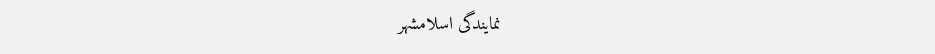نمایندگی اسلامشهر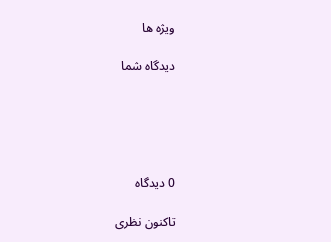ویژه ها

دیدگاه شما





0 دیدگاه

تاکنون نظری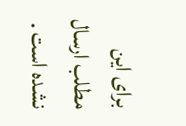برای این مطلب ارسال نشده است .